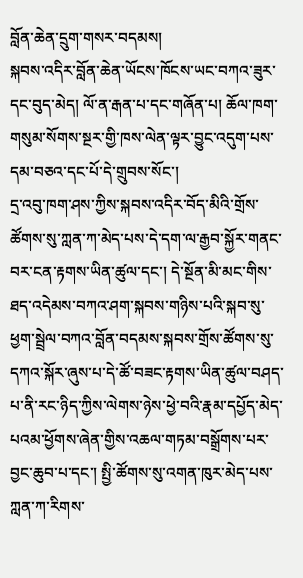བློན་ཆེན་དྲུག་གསར་བདམས།
སྐབས་འདིར་བློན་ཆེན་ཡོངས་ཁོངས་ཡང་བཀའ་ཟུར་དང་བུད་མེད། ལོ་ན་རྒན་པ་དང་གཞོན་པ། ཆོལ་ཁག་གསུམ་སོགས་སྔར་གྱི་ཁས་ལེན་ལྟར་བྱུང་འདུག་པས་དམ་བཅའ་དང་པོ་དེ་གྲུབས་སོང་།
དྲ་འབུ་ཁག་ཤས་ཀྱིས་སྐབས་འདིར་བོད་མིའི་གྲོས་ཚོགས་སུ་ཀླན་ཀ་མེད་པས་དེ་དག་ལ་རྒྱབ་སྐྱོར་གནང་བར་ངན་རྟགས་ཡིན་ཚུལ་དང་། དེ་སྔོན་མི་མང་གིས་ཐད་འདེམས་བཀའ་ཤག་སྐབས་གཉིས་པའི་སྐབ་སུ་ཕྱག་སྦྲེལ་བཀའ་བློན་བདམས་སྐབས་གྲོས་ཚོགས་སུ་དཀའ་སྐོར་ཞུས་པ་དེ་ཚོ་བཟང་རྟགས་ཡིན་ཚུལ་བཤད་པ་ནི་རང་ཉིད་ཀྱིས་ལེགས་ཉེས་ཕྱེ་བའི་རྣམ་དཔྱོད་མེད་པའམ་ཕྱོགས་ཞེན་གྱིས་འཆལ་གཏམ་བསྒྲོགས་པར་བྱང་ཆུབ་པ་དང་། སྤྱི་ཚོགས་སུ་འགན་ཁུར་མེད་པས་ཀླན་ཀ་རིགས་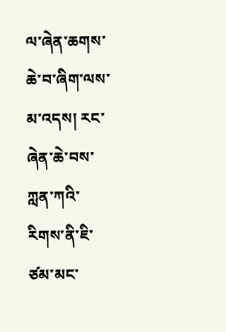ལ་ཞེན་ཆགས་ཆེ་བ་ཞིག་ལས་མ་འདས། རང་ཞེན་ཆེ་བས་ཀླན་ཀའི་རིགས་ནི་ཇི་ཙམ་མང་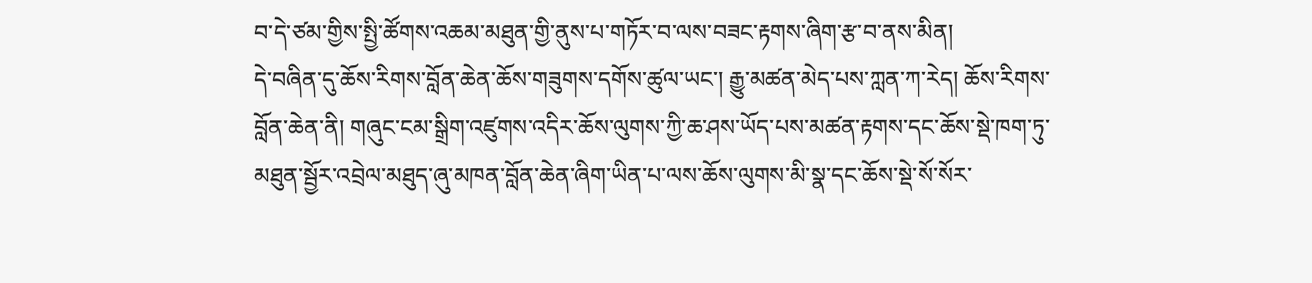བ་དེ་ཙམ་གྱིས་སྤྱི་ཚོགས་འཆམ་མཐུན་གྱི་ནུས་པ་གཏོར་བ་ལས་བཟང་རྟགས་ཞིག་རྩ་བ་ནས་མིན།
དེ་བཞིན་དུ་ཆོས་རིགས་བློན་ཆེན་ཆོས་གཟུགས་དགོས་ཚུལ་ཡང་། རྒྱུ་མཚན་མེད་པས་ཀླན་ཀ་རེད། ཆོས་རིགས་བློན་ཆེན་ནི། གཞུང་ངམ་སྒྲིག་འཛུགས་འདིར་ཆོས་ལུགས་ཀྱི་ཆ་ཤས་ཡོད་པས་མཚན་རྟགས་དང་ཆོས་སྡེ་ཁག་ཏུ་མཐུན་སྦྱོར་འབྲེལ་མཐུད་ཞུ་མཁན་བློན་ཆེན་ཞིག་ཡིན་པ་ལས་ཆོས་ལུགས་མི་སྣ་དང་ཆོས་སྡེ་སོ་སོར་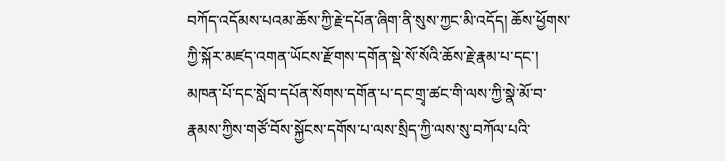བཀོད་འདོམས་པའམ་ཆོས་ཀྱི་རྗེ་དཔོན་ཞིག་ནི་སུས་ཀྱང་མི་འདོད། ཆོས་ཕྱོགས་ཀྱི་སྐོར་མཛད་འགན་ཡོངས་རྫོགས་དགོན་སྡེ་སོ་སོའི་ཆོས་རྗེ་རྣམ་པ་དང་། མཁན་པོ་དང་སློབ་དཔོན་སོགས་དགོན་པ་དང་གྲྭ་ཚང་གི་ལས་ཀྱི་སྣེ་མོ་བ་རྣམས་ཀྱིས་གཙོ་བོས་སྐྱོངས་དགོས་པ་ལས་སྲིད་ཀྱི་ལས་སུ་བཀོལ་པའི་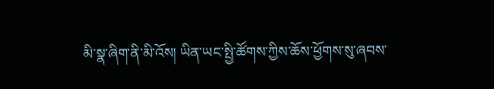མི་སྣ་ཞིག་ནི་མི་འོས། ཡིན་ཡང་སྤྱི་ཚོགས་ཀྱིས་ཆོས་ཕྱོགས་སུ་ཞབས་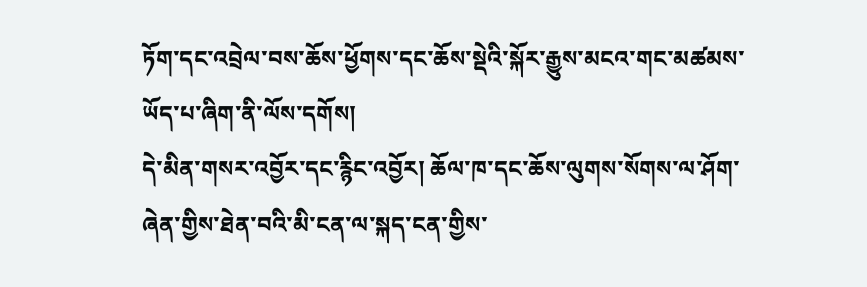ཏོག་དང་འབྲེལ་བས་ཆོས་ཕྱོགས་དང་ཆོས་སྡེའི་སྐོར་རྒྱུས་མངའ་གང་མཚམས་ཡོད་པ་ཞིག་ནི་ལོས་དགོས།
དེ་མིན་གསར་འབྱོར་དང་རྙིང་འབྱོར། ཆོལ་ཁ་དང་ཆོས་ལུགས་སོགས་ལ་ཤོག་ཞེན་གྱིས་ཐེན་བའི་མི་ངན་ལ་སྐད་ངན་གྱིས་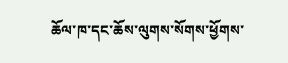ཆོལ་ཁ་དང་ཆོས་ལུགས་སོགས་ཕྱོགས་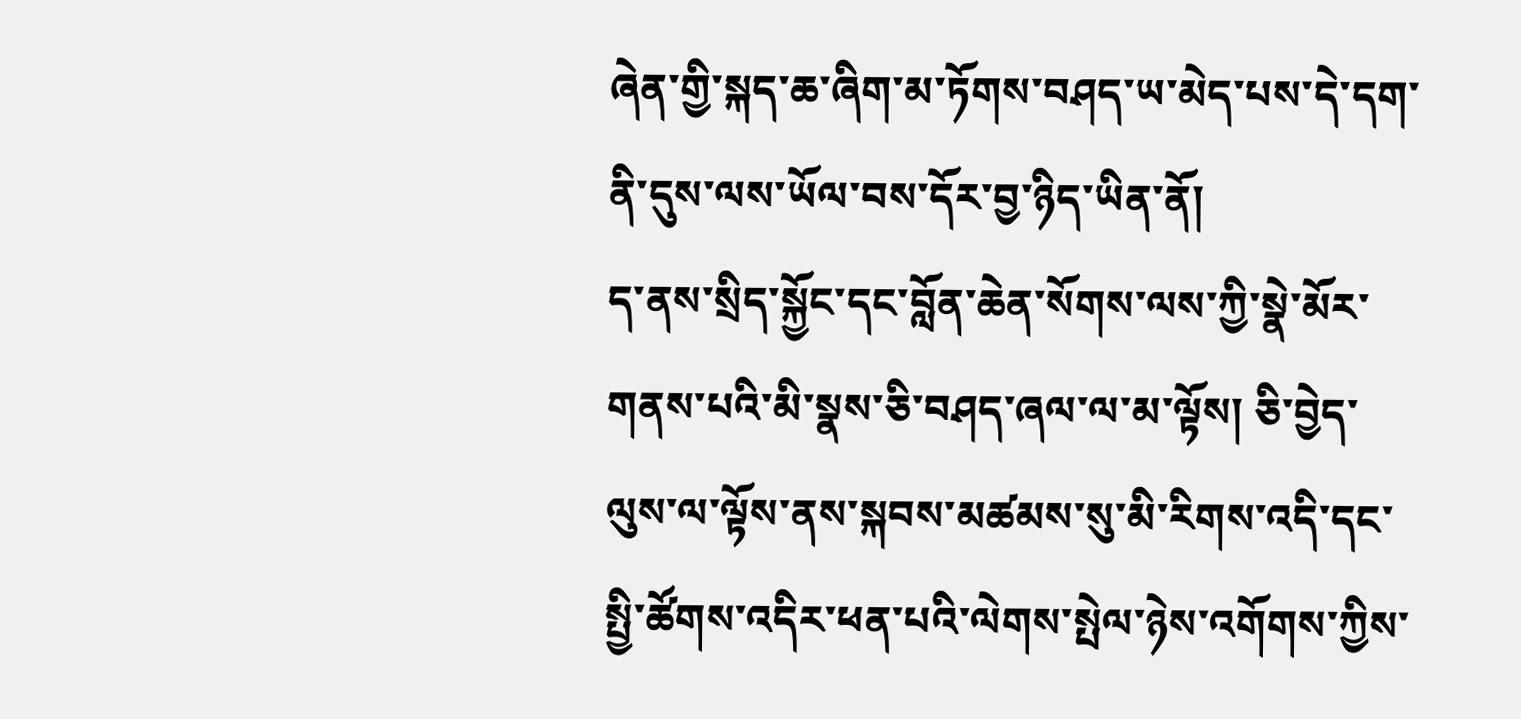ཞེན་གྱི་སྐད་ཆ་ཞིག་མ་ཏོགས་བཤད་ཡ་མེད་པས་དེ་དག་ནི་དུས་ལས་ཡོལ་བས་དོར་བྱ་ཉིད་ཡིན་ནོ།
ད་ནས་སྲིད་སྐྱོང་དང་བློན་ཆེན་སོགས་ལས་ཀྱི་སྣེ་མོར་གནས་པའི་མི་སྣས་ཅི་བཤད་ཞལ་ལ་མ་ལྟོས། ཅི་བྱེད་ལུས་ལ་ལྟོས་ནས་སྐབས་མཚམས་སུ་མི་རིགས་འདི་དང་སྤྱི་ཚོགས་འདིར་ཕན་པའི་ལེགས་སྤེལ་ཉེས་འགོགས་ཀྱིས་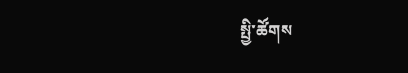སྤྱི་ཚོགས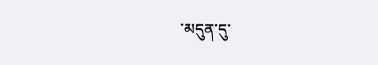་མདུན་དུ་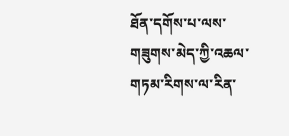ཐོན་དགོས་པ་ལས་གཟུགས་མེད་ཀྱི་འཆལ་གཏམ་རིགས་ལ་རིན་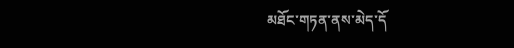མཐོང་གཏན་ནས་མེད་དོ